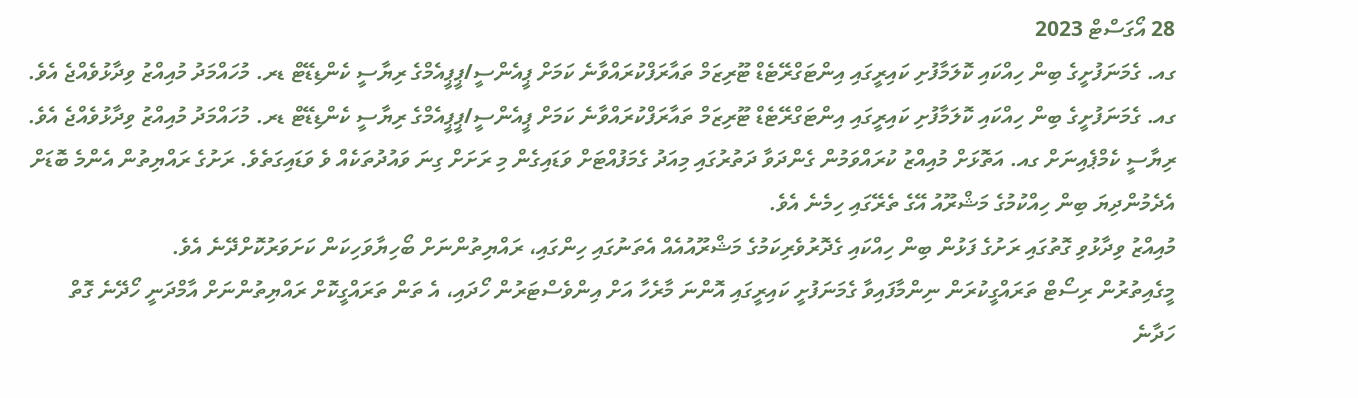28 އޯގަސްޓް 2023
ގއ. ގެމަނަފުށީގެ ބިން ހިއްކައި ކޮލަމާފުށި ކައިރީގައި އިންޓަގްރޭޓެޑް ޓޫރިޒަމް ތައާރަފްކުރައްވާނެ ކަމަށް ޕީއެންސީ/ޕީޕީއެމްގެ ރިޔާސީ ކެންޑިޑޭޓް ޑރ. މުހައްމަދު މުއިއްޒު ވިދާޅުވެއްޖެ އެވެ.
ގއ. ގެމަނަފުށީގެ ބިން ހިއްކައި ކޮލަމާފުށި ކައިރީގައި އިންޓަގްރޭޓެޑް ޓޫރިޒަމް ތައާރަފްކުރައްވާނެ ކަމަށް ޕީއެންސީ/ޕީޕީއެމްގެ ރިޔާސީ ކެންޑިޑޭޓް ޑރ. މުހައްމަދު މުއިއްޒު ވިދާޅުވެއްޖެ އެވެ.
ރިޔާސީ ކެމްޕެއިނަށް ގއ. އަތޮޅަށް މުއިއްޒު ކުރައްވަމުން ގެންދަވާ ދަތުރުގައި މިއަދު ގެމަފުއްޓަށް ވަޑައިގެން މި ރަށަށް ގިނަ ވައުދުތަކެއް ވެ ވަޑައިގަތެވެ. ރަށުގެ ރައްޔިތުން އެންމެ ބޮޑަށް އެދެމުންދިޔަ ބިން ހިއްކުމުގެ މަޝްރޫއު އޭގެ ތެރޭގައި ހިމެނެ އެވެ.
މުއިއްޒު ވިދާޅުވި ގޮތުގައި ރަށުގެ ފަޅުން ބިން ހިއްކައި ގެދޮރުވެރިކަމުގެ މަޝްރޫއުއެއް އެތަނުގައި ހިންގައި، ރައްޔިތުންނަށް ބޯހިޔާވަހިކަން ކަށަވަރުކޮށްދޭނެ އެވެ.
މީގެއިތުރުން ރިސޯޓް ތަރައްގީކުރަން ނިންމާފައިވާ ގެމަނަފުށީ ކައިރީގައި އޮންނަ މާރެހާ އަށް އިންވެސްޓަރުން ހޯދައި، އެ ތަން ތަރައްގީކޮށް ރައްޔިތުންނަށް އާމްދަނީ ހޯދޭނެ ގޮތް ހަދާނެ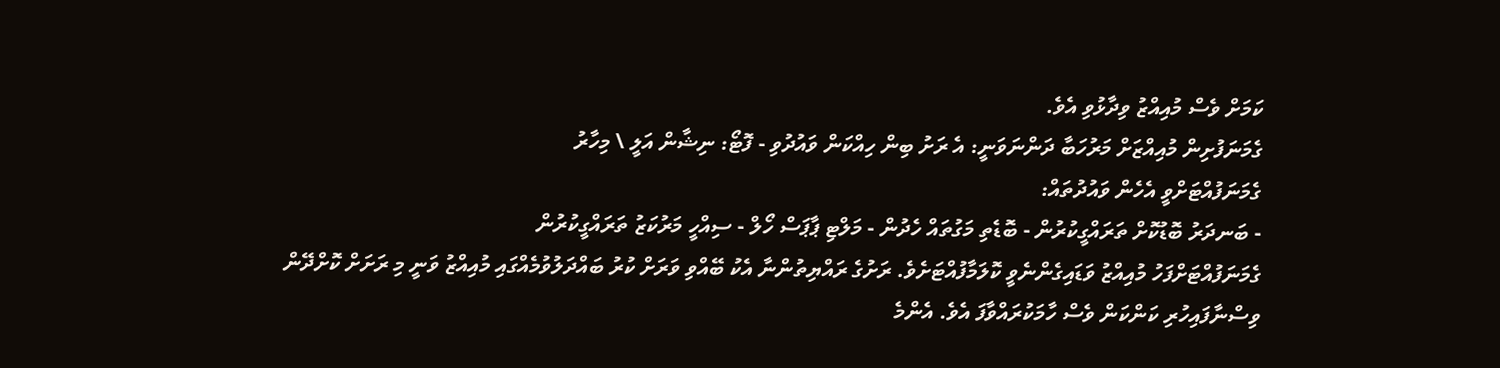ކަމަށް ވެސް މުއިއްޒު ވިދާޅުވި އެވެ.
ގެމަނަފުށިން މުއިއްޒަށް މަރުހަބާ ދަންނަވަނީ: އެ ރަށު ބިން ހިއްކަން ވައުދުވި - ފޮޓޯ: ނިޝާން އަލީ \ މިހާރު
ގެމަނަފުއްޓަށްވީ އެހެން ވައުދުތައް:
- ބަނދަރު ބޮޑުކޮށް ތަރައްގީކުރުން - ބޮޑެތި މަގުތައް ހެދުން - މަލްޓި ޕާޕަސް ހޯލް - ސިއްހީ މަރުކަޒު ތަރައްގީކުރުން
ގެމަނަފުއްޓަށްފަހު މުއިއްޒު ވަޑައިގެންނެވީ ކޮލަމާފުއްޓަށެވެ. ރަށުގެ ރައްޔިތުންނާ އެކު ބޭއްވި ވަރަށް ކުރު ބައްދަލުވުމެއްގައި މުއިއްޒު ވަނީ މި ރަށަށް ކޮށްދޭން ވިސްނާފައިހުރި ކަންކަން ވެސް ހާމަކުރައްވާފަ އެވެ. އެންމެ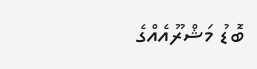ބޮޑު މަޝްރޫއެއްގެ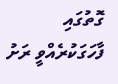ގޮތުގައި ފާހަގަކުރެއްވީ ރަށު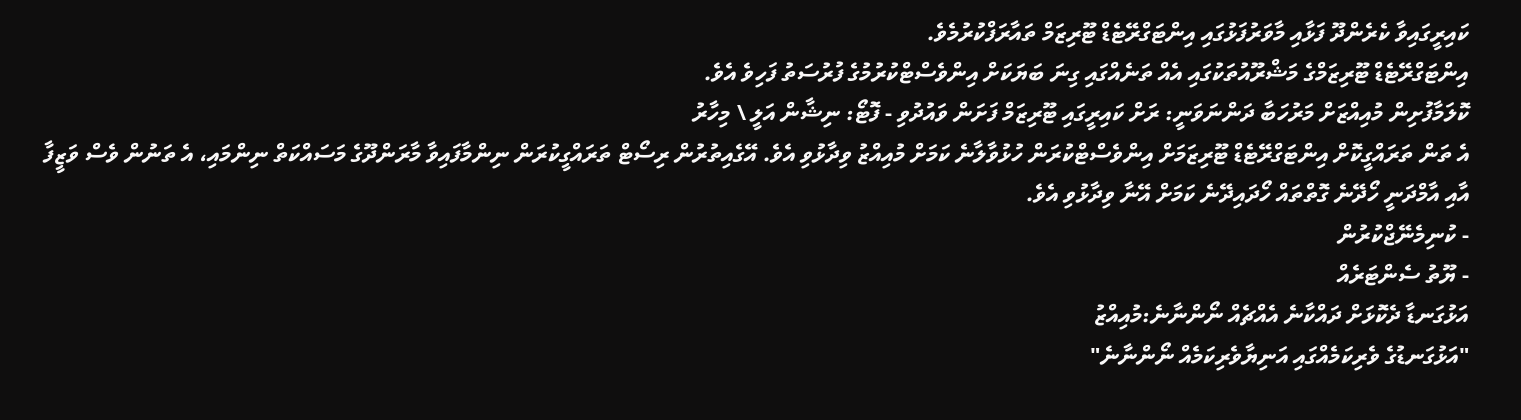ކައިރީގައިވާ ކެރެންދޫ ފަޅާއި މާވަރުފަޅުގައި އިންޓަގްރޭޓެޑް ޓޫރިޒަމް ތައާރަފްކުރުމެވެ.
އިންޓަގްރޭޓެޑް ޓޫރިޒަމްގެ މަޝްރޫއުތަކުގައި އެއް ތަނެއްގައި ގިނަ ބަޔަކަށް އިންވެސްޓްކުރުމުގެ ފުރުސަތު ފަހިވެ އެވެ.
ކޮލަމާފުށިން މުއިއްޒަށް މަރުހަބާ ދަންނަވަނީ: ރަށް ކައިރީގައި ޓޫރިޒަމް ފަށަން ވައުދުވި - ފޮޓޯ: ނިޝާން އަލީ \ މިހާރު
އެ ތަން ތަރައްގީކޮށް އިންޓަގްރޭޓެޑް ޓޫރިޒަމަށް އިންވެސްޓްކުރަން ހުޅުވާލާނެ ކަމަށް މުއިއްޒު ވިދާޅުވި އެވެ. އޭގެއިތުރުން ރިސޯޓް ތަރައްގީކުރަން ނިންމާފައިވާ މާރަންދޫގެ މަސައްކަތް ނިންމައި، އެ ތަނުން ވެސް ވަޒީފާ އާއި އާމްދަނީ ހޯދޭނެ ގޮތްތައް ހޯދައިދޭނެ ކަމަށް އޭނާ ވިދާޅުވި އެވެ.
- ކުނިމެނޭޖްކުރުން
- ޔޫތު ސެންޓަރެއް
އަޅުގަނޑާ ދެކޮޅަށް ދައްކާނެ އެއްޗެއް ނޯންނާނެ:މުއިއްޒު
"އަޅުގަނޑުގެ ވެރިކަމެއްގައި އަނިޔާވެރިކަމެއް ނޯންނާނެ"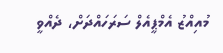މުއިއްޒު އެމްޕީއެލް ސަރަހައްދަށް، ދެއްވީ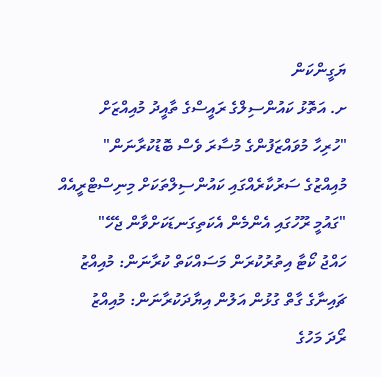ޔަގީންކަން
ށ. އަތޮޅު ކައުންސިލްގެ ރައީސްގެ ތާއީދު މުއިއްޒަށް
"ހުރިހާ މުވައްޒަފުންގެ މުސާރަ ވެސް ބޮޑުކުރާނަން"
މުއިއްޒުގެ ސަރުކާރެއްގައި ކައުންސިލްތަކަށް މިނިސްޓްރީއެއް
"ގައުމީ ރޫހުގައި އެންމެން އެކަތިގަނޑަކަށްވާން ޖެހޭ"
ހައްޖު ކޯޓާ އިތުރުކުރަން މަސައްކަތް ކުރާނަން: މުއިއްޒު
ޗައިނާގެ ގާތް ގުޅުން އަލުން އިޔާދަކުރާނަން: މުއިއްޒު
ރޯދަ މަހުގެ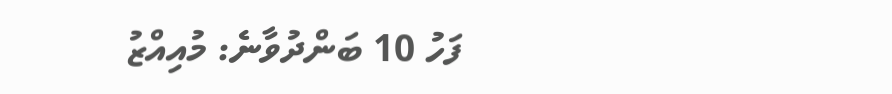ފަހު 10 ބަންދުވާނެ: މުއިއްޒު